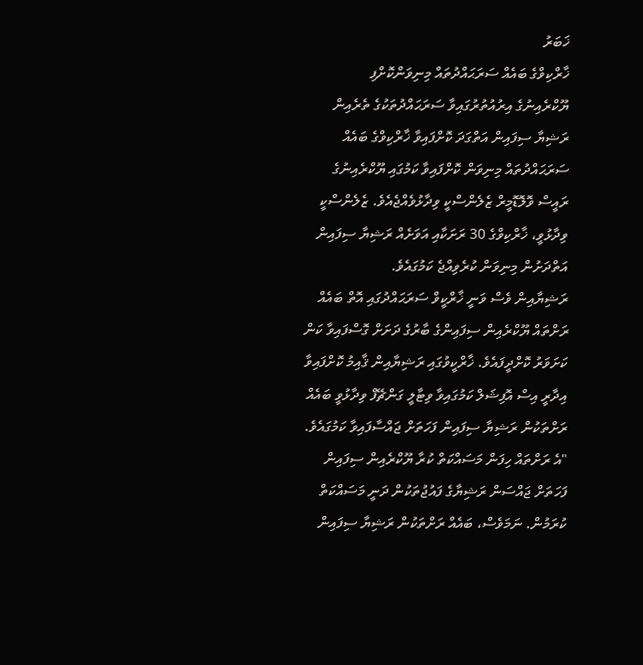ޚަބަރު
ޚާރްކިވްގެ ބައެއް ސަރަޙައްދުތައް މިނިވަންކޮށްފި
ޔޫކްރެއިނުގެ އިރުއުތުރުގައިވާ ސަރަޙައްދުތަކުގެ ތެރެއިން ރަޝިޔާ ސިފައިން އަތްގަދަ ކޮށްފައިވާ ޚާރްކިވްގެ ބައެއް ސަރަޙައްދުތައް މިނިވަން ކޮށްފައިވާ ކަމުގައި ޔޫކްރެއިނުގެ ރައީސް ވޮލޮޑޮމީރް ޒެލެންސްކީ ވިދާޅުވެއްޖެއެވެ. ޒެލެންސްކީ ވިދާޅުވީ، ޚާރްކިވްގެ 30 ރަށަކާއި އަވަށެއް ރަޝިޔާ ސިފައިން އަތްދަށުން މިނިވަން ކުރެވިއްޖެ ކަމުގައެވެ.
ރަޝިޔާއިން ވެސް ވަނީ ޚާރްކީވް ސަރަޙައްދުގައި އޮތް ބައެއް ރަށްތައް ޔޫކްރެއިން ސިފައިންގެ ބާރުގެ ދަށަށް ގޮސްފައިވާ ކަން ކަށަވަރު ކޮށްދީފައެވެ. ޚާރްކީވުގައި ރަޝިޔާއިން ޤާއިމު ކޮށްފައިވާ އިދާރީ އިސް އޮފިޝަލް ކަމުގައިވާ ވިޓާލީ ގަންޗޭފް ވިދާޅުވީ ބައެއް ރަށްތަކުން ރަޝިޔާ ސިފައިން ފަހަތަށް ޖައްސާފައިވާ ކަމުގައެވެ.
"އެ ރަށްތައް ހިފަން މަސައްކަތް ކުރާ ޔޫކްރެއިން ސިފައިން ފަހަތަށް ޖައްސަން ރަޝިޔާގެ ފައުޖުތަކުން ދަނީ މަސައްކަތް ކުރަމުން. ނަމަވެސް، ބައެއް ރަށްތަކުން ރަޝިޔާ ސިފައިން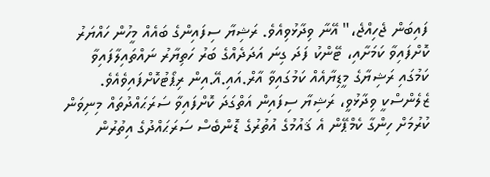ފައިބަން ޖެހިއްޖެ،" އޭނާ ވިދާޅުވިއެވެ. ރަޝިޔާ ސިފައިންގެ ބައެއް މީހުން ހައްޔަރު ކޮށްފައިވާ ކަމަށާއި، ޓޭންކު ފަދަ ގިނަ އަދަދެއްގެ ބަރު ހަތިޔާރު ނައްތައިލާފައިވާ ކަމުގައި ރަޝިޔާގެ މީޑިޔާއެއް ކަމުގައިވާ އާރް.އައި.އޭ.އިން ރިޕޯޓުކޮށްފައިވެއެވެ.
ޒެލެންސްކީ ވިދާޅުވީ، ރަޝިޔާ ސިފައިން އަތްގަދަ ކޮށްފައިވާ ސަރަޙައްދުތައް މިނިވަން ކުރުމަށް ހިންގާ ކެމްޕޭން އެ ޤައުމުގެ އުތުރުގެ ޑޮންބެސް ސަރަޙައްދުގެ އިތުރުން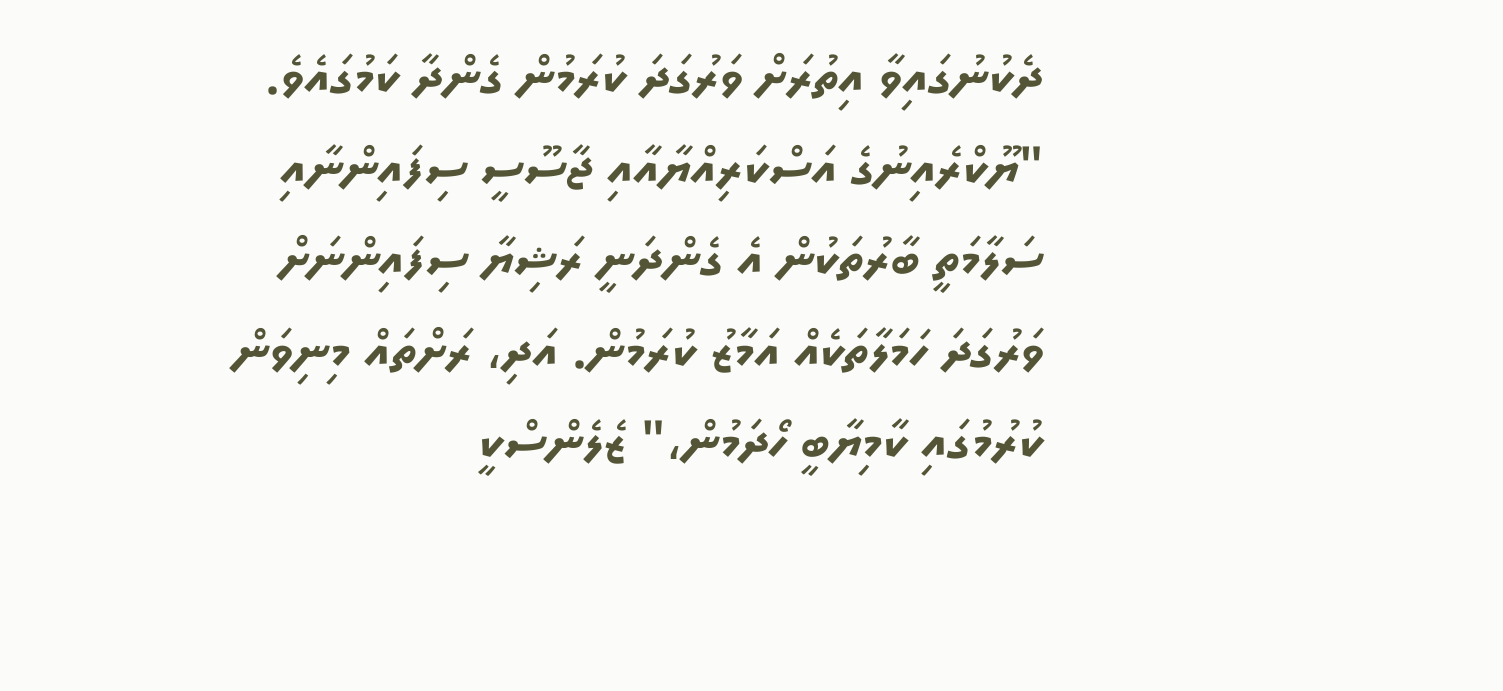ދެކުނުގައިވާ އިތުރަށް ވަރުގަދަ ކުރަމުން ގެންދާ ކަމުގައެވެ. "ޔޫކްރެއިނުގެ އަސްކަރިއްޔާއާއި ޖާސޫސީ ސިފައިންނާއި ސަލާމަތީ ބާރުތަކުން އެ ގެންދަނީ ރަޝިޔާ ސިފައިންނަށް ވަރުގަދަ ހަމަލާތަކެއް އަމާޒު ކުރަމުން. އަދި، ރަށްތައް މިނިވަން ކުރުމުގައި ކާމިޔާބީ ހޯދަމުން،" ޒެލެންސްކީ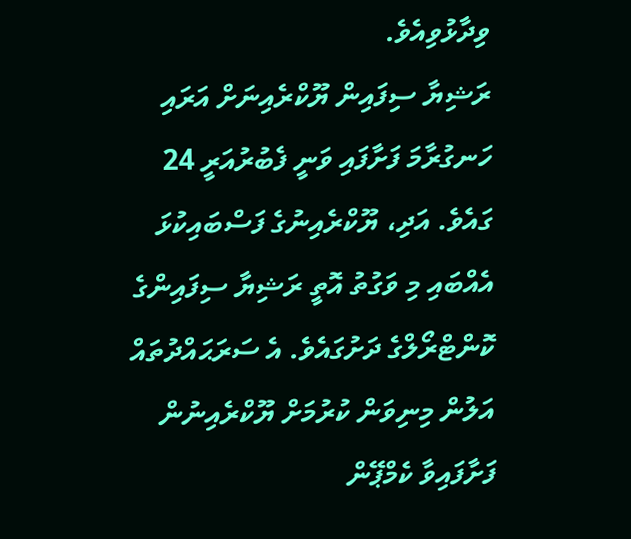ވިދާޅުވިއެވެ.
ރަޝިޔާ ސިފައިން ޔޫކްރެއިނަށް އަރައި ހަނގުރާމަ ފަށާފައި ވަނީ ފެބުރުއަރީ 24 ގައެވެ. އަދި، ޔޫކްރެއިނުގެ ފަސްބައިކުޅަ އެއްބައި މި ވަގުތު އޮތީ ރަޝިޔާ ސިފައިންގެ ކޮންޓްރޯލްގެ ދަށުގައެވެ. އެ ސަރަޙައްދުތައް އަލުން މިނިވަން ކުރުމަށް ޔޫކްރެއިނުން ފަށާފައިވާ ކެމްޕޭން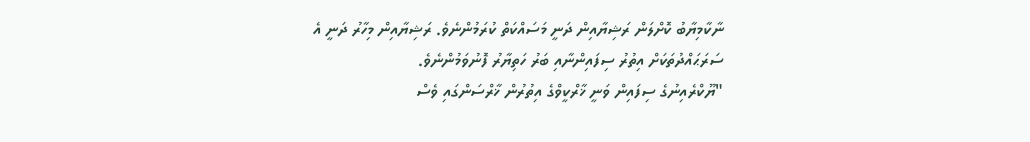ނާކާމިޔާބު ކޮށްލަން ރަޝިޔާއިން ދަނީ މަސައްކަތް ކުރަމުންނެވެ. ރަޝިޔާއިން މިހާރު ދަނީ އެ ސަރަޙައްދުތަކަށް އިތުރު ސިފައިންނާއި ބަރު ހަތިޔާރު ފޮނުވަމުންނެވެ.
"ޔޫކްރެއިނުގެ ސިފައިން ވަނީ ޚާރްކީވްގެ އިތުރުން ޚާރްސަންގައި ވެސް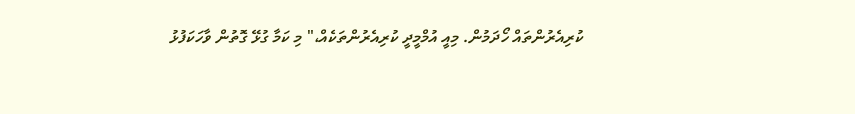ކުރިއެރުންތައް ހޯދަމުން. މިއީ އުމްމީދީ ކުރިއެރުންތަކެއް،" މި ކަމާ ގުޅޭ ގޮތުން ވާހަކަފުޅު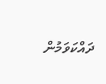ދައްކަވަމުން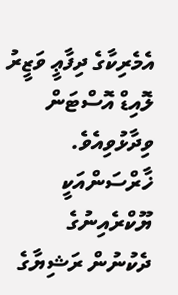އެމެރިކާގެ ދިފާޢީ ވަޒީރު ލޮއިޑް އޮސްޓަން ވިދާޅުވިއެވެ. ޚާރްސަންއަކީ ޔޫކްރެއިނުގެ ދެކުނުން ރަޝިޔާގެ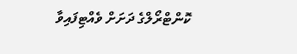ކޮންޓްރޯލްގެ ދަށަށް ވެއްޓިފައިވާ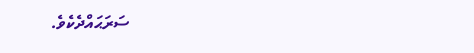ސަރަޙައްދެކެވެ.